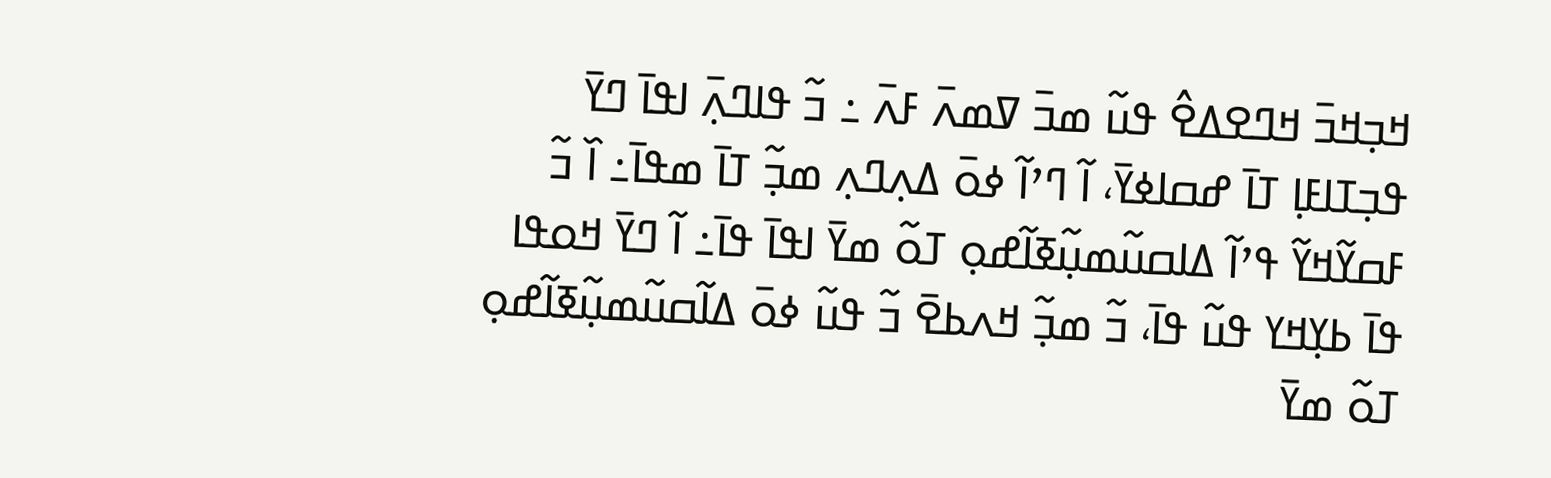ߞߏ߲ߞߏ߫ ߞߣߐߡߐ߮ ߟߎ߬ ߘߏ߫ ߜߘߍ߫ ߓߍ߫ ߸ ߏ߬ ߟߊߣߍ߲߫ ߊߟߊ߫ ߣߌ߫ ߟߏ߲ߠߊߓߊ߲ ߠߊ߫ ߝߛߊߦߌ߫، ߊ߬ ߣߴߊ߬ ߦߋ߫ ߡߍ߲ߣߍ߲ ߘߏ߲߬ ߠߊ߫ ߘߟߊ߫߸ ߊ߰ ߏ߬ ߓߛߌ߬ߞߌ߬ ߟߴߊ߬ ߡߊߛߎ߬ߘߎ߲߬ߧߊ߬ߝߋ߲ ߠߋ߬ ߘߌ߫ ߊߟߊ߫ ߟߊ߫߸ ߊ߬ ߣߌ߫ ߞߋߟߊ ߟߊ߫ ߕߌ߲ߞߌ ߟߎ߬ ߟߊ߫، ߏ߬ ߘߏ߲߬ ߞߍߕߐ߫ ߏ߬ ߟߎ߬ ߦߋ߫ ߡߊ߬ߛߎ߬ߘߎ߲߬ߧߊ߬ߝߋ߲ ߠߋ߬ ߘߌ߫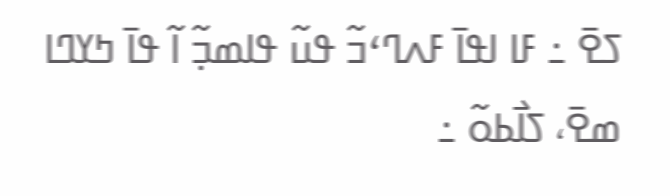ߖߐ߫ ߸ ߓߊ ߊߟߊ߫ ߓߍߣߵߏ߬ ߟߎ߬ ߟߊߘߏ߲߬ ߊ߬ ߟߊ߫ ߤߌߣߊ ߘߐ߫، ߖߊ߯ߕߋ߬ ߸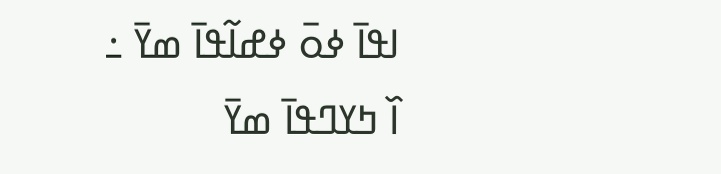ߊߟߊ߫ ߦߋ߫ ߦߝߊ߬ߟߊ߫ ߘߌ߫ ߸ ߊ߰ ߤߌߣߟߊ߫ ߘߌ߫